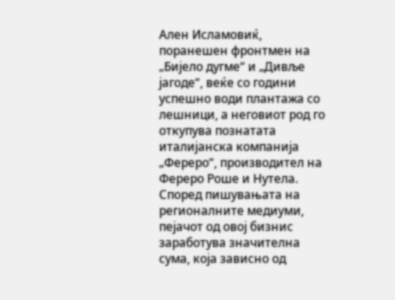Ален Исламовиќ, поранешен фронтмен на „Бијело дугме“ и „Дивље јагоде“, веќе со години успешно води плантажа со лешници, а неговиот род го откупува познатата италијанска компанија „Фереро“, производител на Фереро Роше и Нутела.
Според пишувањата на регионалните медиуми, пејачот од овој бизнис заработува значителна сума, која зависно од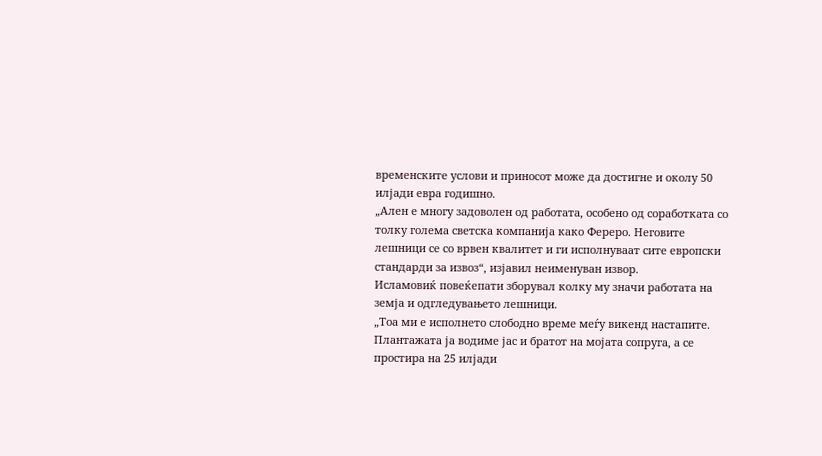временските услови и приносот може да достигне и околу 50 илјади евра годишно.
„Ален е многу задоволен од работата, особено од соработката со толку голема светска компанија како Фереро. Неговите лешници се со врвен квалитет и ги исполнуваат сите европски стандарди за извоз“, изјавил неименуван извор.
Исламовиќ повеќепати зборувал колку му значи работата на земја и одгледувањето лешници.
„Тоа ми е исполнето слободно време меѓу викенд настапите. Плантажата ја водиме јас и братот на мојата сопруга, а се простира на 25 илјади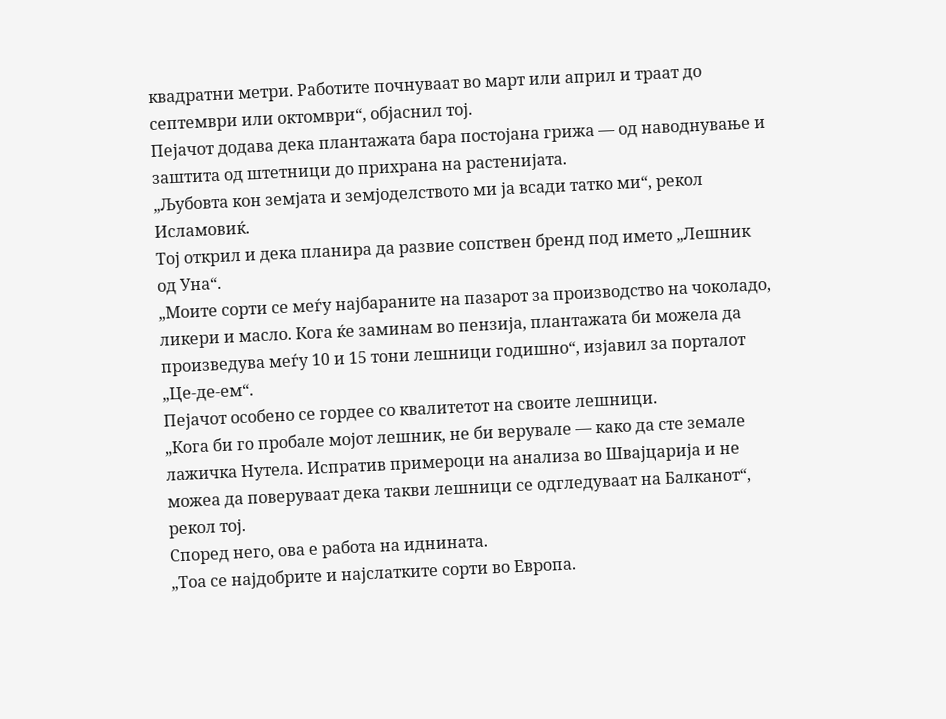квадратни метри. Работите почнуваат во март или април и траат до септември или октомври“, објаснил тој.
Пејачот додава дека плантажата бара постојана грижа — од наводнување и заштита од штетници до прихрана на растенијата.
„Љубовта кон земјата и земјоделството ми ја всади татко ми“, рекол Исламовиќ.
Тој открил и дека планира да развие сопствен бренд под името „Лешник од Уна“.
„Моите сорти се меѓу најбараните на пазарот за производство на чоколадо, ликери и масло. Кога ќе заминам во пензија, плантажата би можела да произведува меѓу 10 и 15 тони лешници годишно“, изјавил за порталот „Це-де-ем“.
Пејачот особено се гордее со квалитетот на своите лешници.
„Кога би го пробале мојот лешник, не би верувале — како да сте земале лажичка Нутела. Испратив примероци на анализа во Швајцарија и не можеа да поверуваат дека такви лешници се одгледуваат на Балканот“, рекол тој.
Според него, ова е работа на иднината.
„Тоа се најдобрите и најслатките сорти во Европа.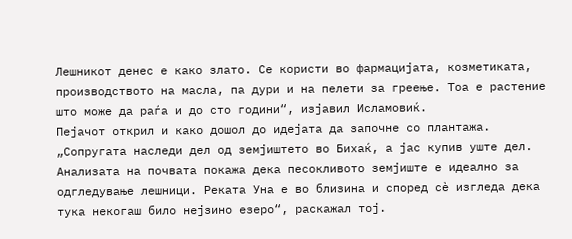Лешникот денес е како злато. Се користи во фармацијата, козметиката, производството на масла, па дури и на пелети за греење. Тоа е растение што може да раѓа и до сто години“, изјавил Исламовиќ.
Пејачот открил и како дошол до идејата да започне со плантажа.
„Сопругата наследи дел од земјиштето во Бихаќ, а јас купив уште дел. Анализата на почвата покажа дека песокливото земјиште е идеално за одгледување лешници. Реката Уна е во близина и според сè изгледа дека тука некогаш било нејзино езеро“, раскажал тој.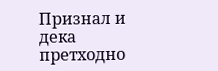Признал и дека претходно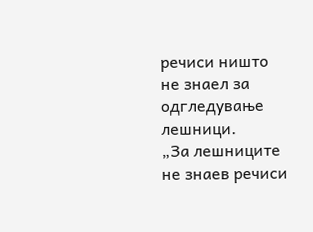речиси ништо не знаел за одгледување лешници.
„За лешниците не знаев речиси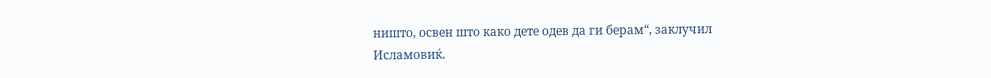ништо, освен што како дете одев да ги берам“, заклучил Исламовиќ.